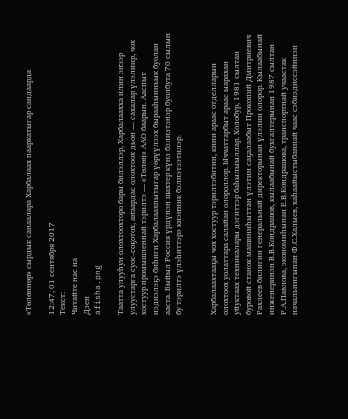«Төлөннөр» сырдык санаалара Харбалаах пааркатыгар сандаарда

12:47, 01 сентября 2017
Текст:
Читайте нас на
Дзен
afisha.png

Таатта улууһун олохтоохторо бары билэллэр, Харбалаахха илин эҥээр улуустарга суос-соҕотох, аҥаардас олохтоох дьон — сахалар үлэлиир, чох хостуур промышленнай тэрилтэ — «Төлөн» ААО баарын. Ааспыт нэдиэлэҕэ биһиги Харбалаахпытыгар үөрүүлээх бырааһынньык буолан ааста. Быйыл Россия үрдүнэн шахтер күнэ бэлиэтэнэр буолбута 70 сылын бу тэрилтэ үлэһиттэрэ киэҥник бэлиэтээтилэр.


Харбалаахтааҕы чох хостуур тэрилтэбитин, кини араас отделларын олохтоох уолаттара салайан олороллор. Ыччаттарбыт араас ыарахан уйуктаах техникалары дэгиттэр баһылыыллар. Холобур, 1981 сылтан буровой станок машиниһыттан үлэтин саҕалаабыт Прокопий Дмитриевич Рахлеев билигин генеральнай директорынан үлэлии олорор. Кылаабынай инженеринэн В.В.Кондрашов, кылаабынай бухгалтерынан 1987 сылтан Р.А.Павлова, экономиһынан Е.В.Кондрашова, транспортнай учаастак начальнигынан Ф.С.Халыев, хаһаайыстыбаннай чаас сэбиэдиссэйинэн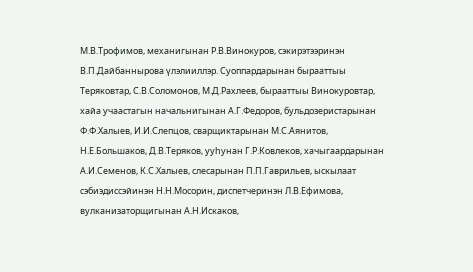М.В.Трофимов, механигынан Р.В.Винокуров, сэкирэтээринэн В.П.Дайбаннырова үлэлииллэр. Суоппардарынан бырааттыы Теряковтар, С.В.Соломонов, М.Д.Рахлеев, бырааттыы Винокуровтар, хайа учаастагын начальнигынан А.Г.Федоров, бульдозеристарынан Ф.Ф.Халыев, И.И.Слепцов, сварщиктарынан М.С.Аянитов, Н.Е.Большаков, Д.В.Теряков, ууһунан Г.Р.Ковлеков, хачыгаардарынан А.И.Семенов, К.С.Халыев, слесарынан П.П.Гаврильев, ыскылаат сэбиэдиссэйинэн Н.Н.Мосорин, диспетчеринэн Л.В.Ефимова, вулканизаторщигынан А.Н.Искаков,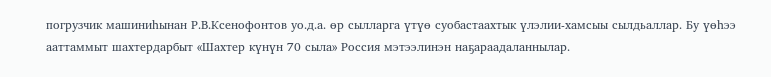погрузчик машиниһынан Р.В.Ксенофонтов уо.д.а. өр сылларга үтүө суобастаахтык үлэлии-хамсыы сылдьаллар. Бу үөһээ ааттаммыт шахтердарбыт «Шахтер күнүн 70 сыла» Россия мэтээлинэн наҕараадаланнылар.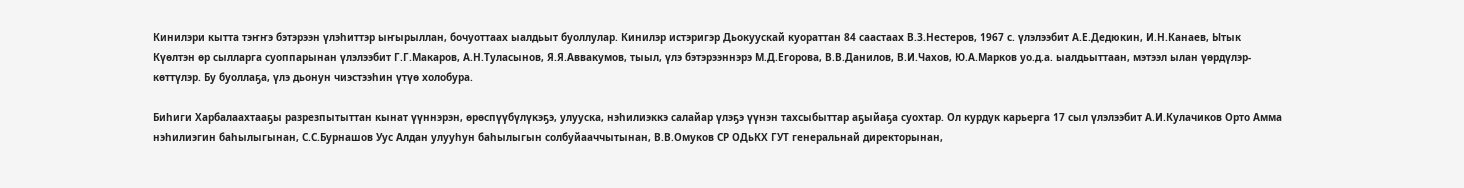Кинилэри кытта тэҥҥэ бэтэрээн үлэһиттэр ыҥырыллан, бочуоттаах ыалдьыт буоллулар. Кинилэр истэригэр Дьокуускай куораттан 84 саастаах В.З.Нестеров, 1967 с. үлэлээбит А.Е.Дедюкин, И.Н.Канаев, Ытык Күөлтэн өр сылларга суоппарынан үлэлээбит Г.Г.Макаров, А.Н.Туласынов, Я.Я.Аввакумов, тыыл, үлэ бэтэрээннэрэ М.Д.Егорова, В.В.Данилов, В.И.Чахов, Ю.А.Марков уо.д.а. ыалдьыттаан, мэтээл ылан үөрдүлэр-көттүлэр. Бу буоллаҕа, үлэ дьонун чиэстээһин үтүө холобура.

Биһиги Харбалаахтааҕы разрезпытыттан кынат үүннэрэн, өрөспүүбүлүкэҕэ, улууска, нэһилиэккэ салайар үлэҕэ үүнэн тахсыбыттар аҕыйаҕа суохтар. Ол курдук карьерга 17 сыл үлэлээбит А.И.Кулачиков Орто Амма нэһилиэгин баһылыгынан, С.С.Бурнашов Уус Алдан улууһун баһылыгын солбуйааччытынан, В.В.Омуков СР ОДьКХ ГУТ генеральнай директорынан,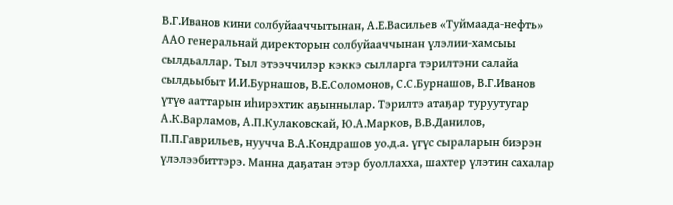В.Г.Иванов кини солбуйааччытынан, А.Е.Васильев «Туймаада-нефть» ААО генеральнай директорын солбуйааччынан үлэлии-хамсыы сылдьаллар. Тыл этээччилэр кэккэ сылларга тэрилтэни салайа сылдьыбыт И.И.Бурнашов, В.Е.Соломонов, С.С.Бурнашов, В.Г.Иванов үтүө ааттарын иһирэхтик аҕыннылар. Тэрилтэ атаҕар туруутугар А.К.Варламов, А.П.Кулаковскай, Ю.А.Марков, В.В.Данилов, П.П.Гаврильев, нуучча В.А.Кондрашов уо.д.а. үгүс сыраларын биэрэн үлэлээбиттэрэ. Манна даҕатан этэр буоллахха, шахтер үлэтин сахалар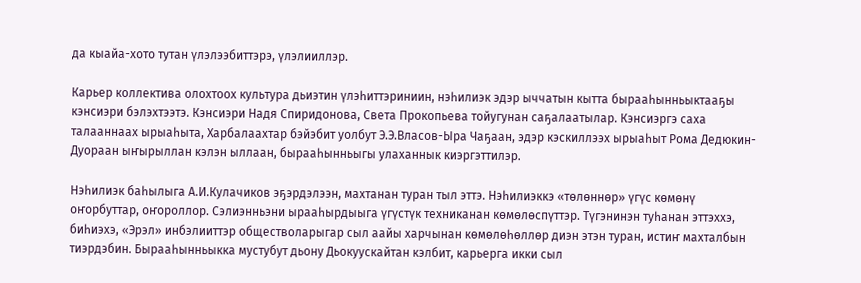да кыайа-хото тутан үлэлээбиттэрэ, үлэлииллэр.

Карьер коллектива олохтоох культура дьиэтин үлэһиттэриниин, нэһилиэк эдэр ыччатын кытта бырааһынньыктааҕы кэнсиэри бэлэхтээтэ. Кэнсиэри Надя Спиридонова, Света Прокопьева тойугунан саҕалаатылар. Кэнсиэргэ саха талааннаах ырыаһыта, Харбалаахтар бэйэбит уолбут Э.Э.Власов-Ыра Чаҕаан, эдэр кэскиллээх ырыаһыт Рома Дедюкин-Дуораан ыҥырыллан кэлэн ыллаан, бырааһынньыгы улаханнык киэргэттилэр.

Нэһилиэк баһылыга А.И.Кулачиков эҕэрдэлээн, махтанан туран тыл эттэ. Нэһилиэккэ «төлөннөр» үгүс көмөнү оҥорбуттар, оҥороллор. Сэлиэнньэни ырааһырдыыга үгүстүк техниканан көмөлөспүттэр. Түгэнинэн туһанан эттэххэ, биһиэхэ, «Эрэл» инбэлииттэр обществоларыгар сыл аайы харчынан көмөлөһөллөр диэн этэн туран, истиҥ махталбын тиэрдэбин. Бырааһынньыкка мустубут дьону Дьокуускайтан кэлбит, карьерга икки сыл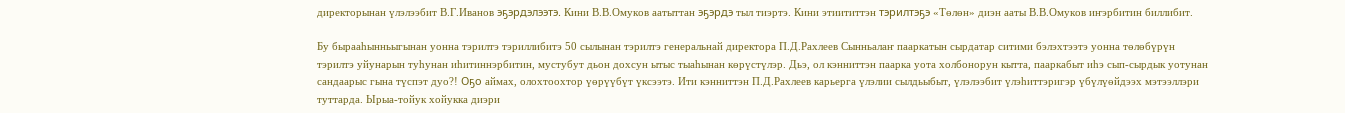директорынан үлэлээбит В.Г.Иванов эҕэрдэлээтэ. Кини В.В.Омуков аатыттан эҕэрдэ тыл тиэртэ. Кини этиититтэн тэрилтэҕэ «Төлөн» диэн ааты В.В.Омуков иҥэрбитин биллибит.

Бу бырааһынньыгынан уонна тэрилтэ тэриллибитэ 50 сылынан тэрилтэ генеральнай директора П.Д.Рахлеев Сынньалаҥ пааркатын сырдатар ситими бэлэхтээтэ уонна төлөбүрүн тэрилтэ уйунарын туһунан иһитиннэрбитин, мустубут дьон дохсун ытыс тыаһынан көрүстүлэр. Дьэ, ол кэнниттэн паарка уота холбонорун кытта, пааркабыт иһэ сып-сырдык уотунан сандаарыс гына түспэт дуо?! Оҕо аймах, олохтоохтор үөрүүбүт үксээтэ. Ити кэнниттэн П.Д.Рахлеев карьерга үлэлии сылдьыбыт, үлэлээбит үлэһиттэригэр үбүлүөйдээх мэтээллэри туттарда. Ырыа-тойук хойукка диэри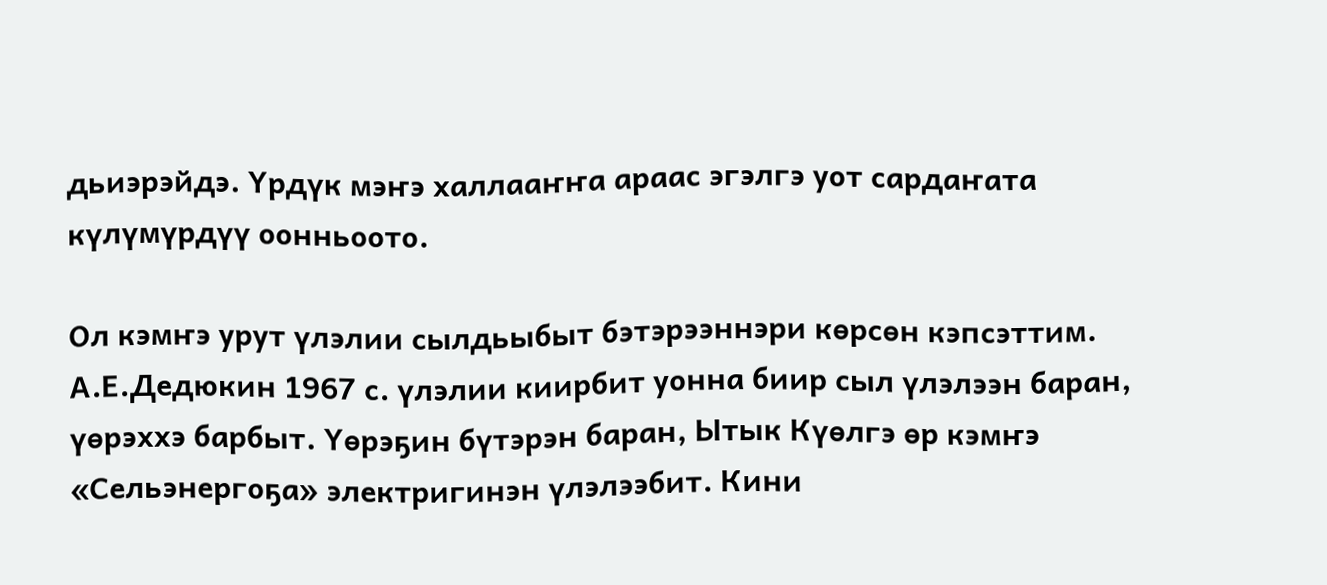дьиэрэйдэ. Үрдүк мэҥэ халлааҥҥа араас эгэлгэ уот сардаҥата күлүмүрдүү оонньоото.

Ол кэмҥэ урут үлэлии сылдьыбыт бэтэрээннэри көрсөн кэпсэттим. А.Е.Дедюкин 1967 с. үлэлии киирбит уонна биир сыл үлэлээн баран, үөрэххэ барбыт. Үөрэҕин бүтэрэн баран, Ытык Күөлгэ өр кэмҥэ «Сельэнергоҕа» электригинэн үлэлээбит. Кини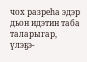чох разреһа эдэр дьон идэтин таба таларыгар, үлэҕэ-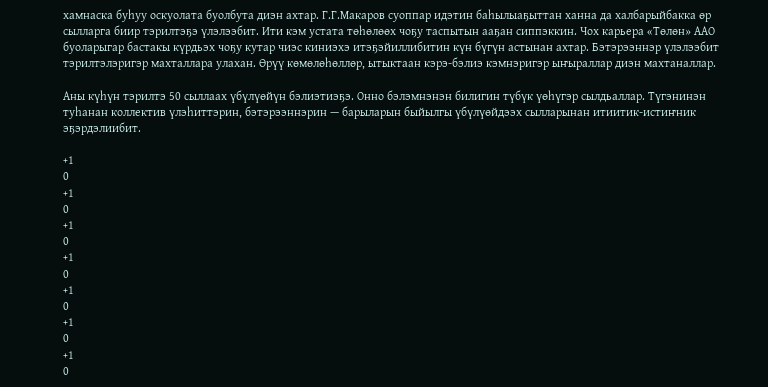хамнаска буһуу оскуолата буолбута диэн ахтар. Г.Г.Макаров суоппар идэтин баһылыаҕыттан ханна да халбарыйбакка өр сылларга биир тэрилтэҕэ үлэлээбит. Ити кэм устата төһөлөөх чоҕу таспытын ааҕан сиппэккин. Чох карьера «Төлөн» ААО буоларыгар бастакы күрдьэх чоҕу кутар чиэс киниэхэ итэҕэйиллибитин күн бүгүн астынан ахтар. Бэтэрээннэр үлэлээбит тэрилтэлэригэр махталлара улахан. Өрүү көмөлөһөллөр, ытыктаан кэрэ-бэлиэ кэмнэригэр ыҥыраллар диэн махтаналлар.

Аны күһүн тэрилтэ 50 сыллаах үбүлүөйүн бэлиэтиэҕэ. Онно бэлэмнэнэн билигин түбүк үөһүгэр сылдьаллар. Түгэнинэн туһанан коллектив үлэһиттэрин, бэтэрээннэрин — барыларын быйылгы үбүлүөйдээх сылларынан итиитик-истиҥник эҕэрдэлиибит.

+1
0
+1
0
+1
0
+1
0
+1
0
+1
0
+1
0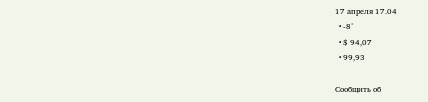17 апреля 17.04
  • -8°
  • $ 94,07
  • 99,93

Сообщить об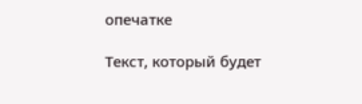опечатке

Текст, который будет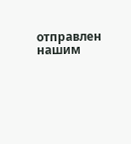отправлен нашим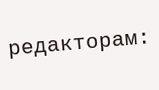редакторам: